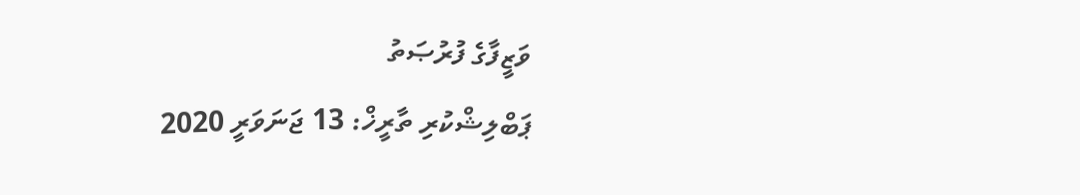ވަޒީފާގެ ފުރުޞަތު
ޕަބްލިޝްކުރި ތާރީޚް: 13 ޖަނަވަރީ 2020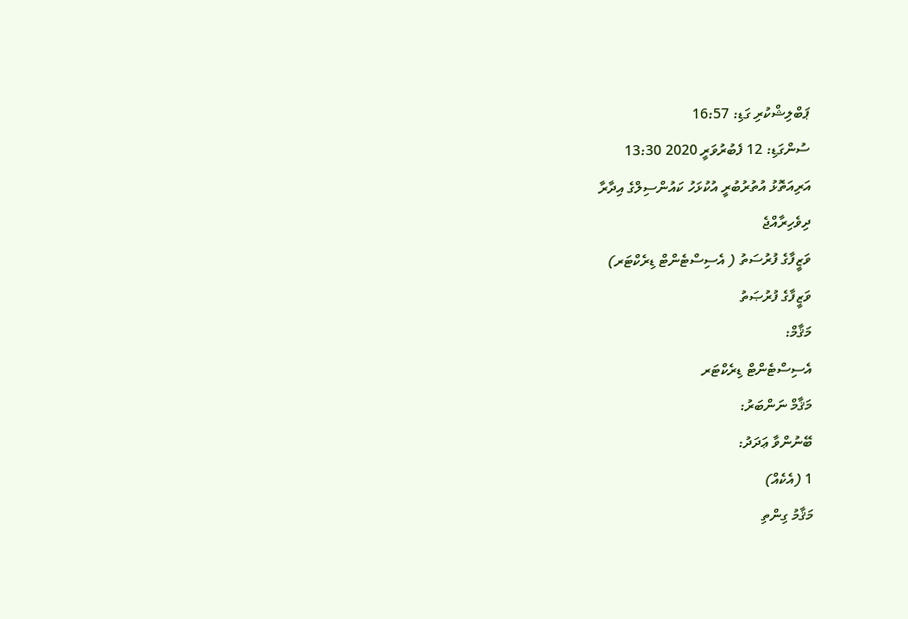ޕަބްލިޝްކުރި ގަޑި: 16:57
ސުންގަޑި: 12 ފެބުރުވަރީ 2020 13:30
އަރިއަތޮޅު އުތުރުބުރީ އުކުޅަހު ކައުންސިލްގެ އިދާރާ
ދިވެހިރާއްޖެ
ވަޒީފާގެ ފުރުސަތު ( އެސިސްޓެންޓް ޑިރެކްޓަރ)
ވަޒީފާގެ ފުރުޞަތު
މަޤާމް:
އެސިސްޓެންޓް ޑިރެކްޓަރ
މަޤާމް ނަންބަރު:
ބޭނުންވާ ޢަދަދު:
1 (އެކެއް)
މަޤާމު ގިންތި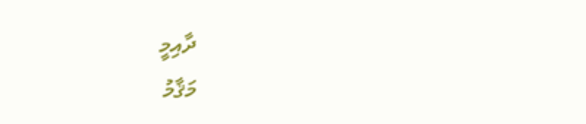ދާއިމީ
މަޤާމު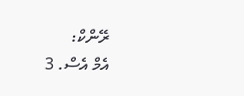ރޭންކް:
އެމް އެސް. 3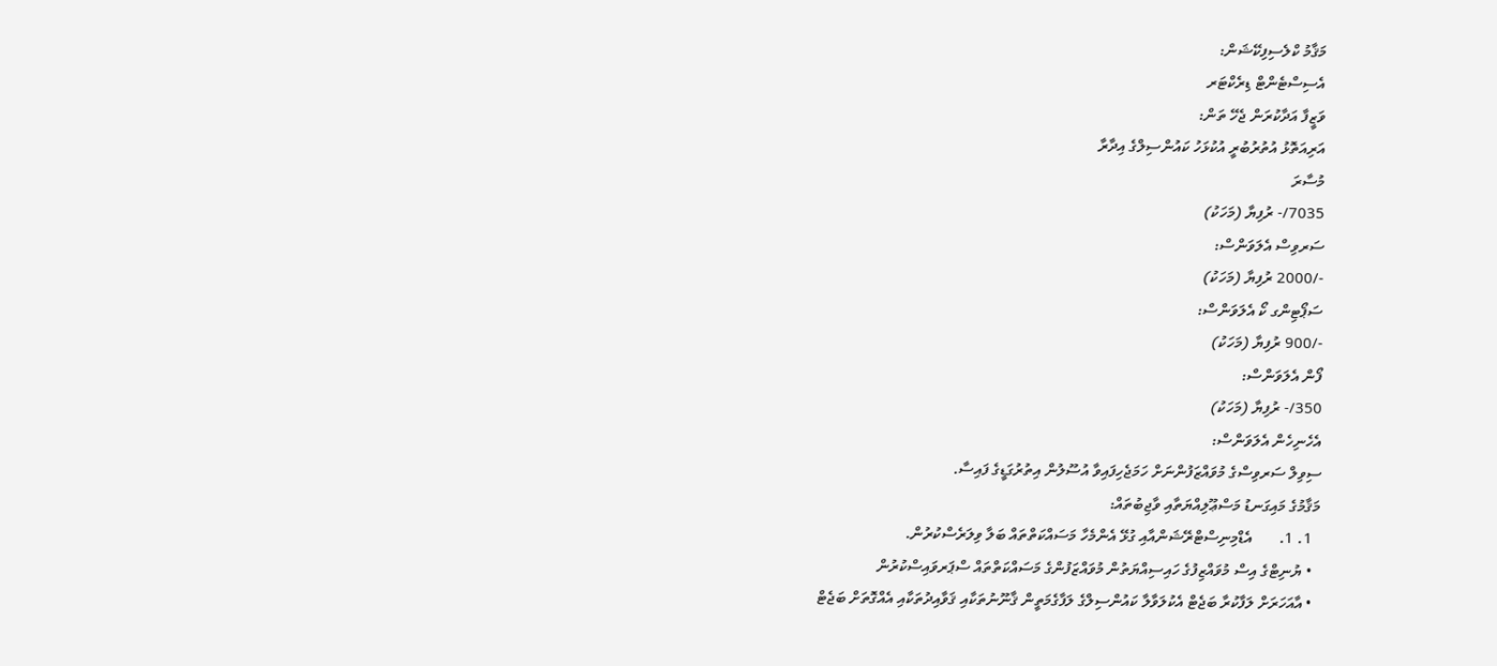މަޤާމު ކްލެސިފިކޭޝަން:
އެސިސްޓެންޓް ޑިރެކްޓަރ
ވަޒީފާ އަދާކުރަން ޖެހޭ ތަން:
އަރިއަތޮޅު އުތުރުބުރީ އުކުޅަހު ކައުންސިލްގެ އިދާރާ
މުސާރަ
7035/- ރުފިޔާ (މަހަކު)
ސަރވިސް އެލަވަންސް:
-/2000 ރުފިޔާ (މަހަކު)
ސަޕޯޓިންގ ކޯ އެލަވަންސް:
-/900 ރުފިޔާ (މަހަކު)
ފޯން އެލަވަންސް:
350/- ރުފިޔާ (މަހަކު)
އެހެނިހެން އެލަވަންސް:
ސިވިލް ސަރވިސްގެ މުވައްޒަފުންނަށް ހަމަޖެހިފައިވާ އުސޫލުން އިތުރުގަޑީގެ ފައިސާ.
މަޤާމުގެ މައިގަނޑު މަސްޢޫލިއްޔަތާއި ވާޖިބުތައް:
  1. 1.       އެޑްމިނިސްޓްރޭޝަންއާއި ގުޅޭ އެންމެހާ މަސައްކަތްތައް ބަލާ ވިލަރެސްކުރުން.
  • ޔުނިޓްގެ އިސް މުވައްޒިފުގެ ހައިސިއްޔަތުން މުވައްޒަފުންގެ މަސައްކަތްތައް ސްޕަރވައިސްކުރުން
  • އާއަހަރަށް ލަފާކުރާ ބަޖެޓް އެކުލަވާލާ ކައުންސިލްގެ ލަފާގެމަތީން ޤާނޫނުތަކާއި ޤަވާއިދުތަކާއި އެއްގޮތަށް ބަޖެޓް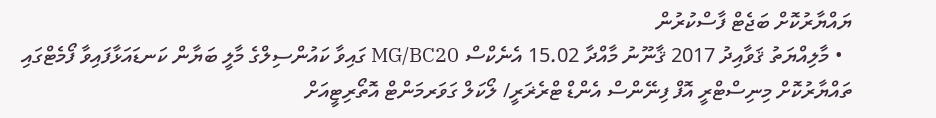ޔައްޔާރުކޮށް ބަޖެޓް ފާސްކުރުން
  • މާލިއްޔަތު ޤަވާއިދު 2017 ޤާނޫނު މާއްދާ 15.02 އެނެކްސް MG/BC20 ގައިވާ ކައުންސިލްގެ މާލީ ބަޔާން ކަނޑައަޅާފައިވާ ފޯމެޓްގައި ތައްޔާރުކޮށް މިނިސްޓްރީ އޮފް ފިނޭންސް އެންޑް ޓްރެޜަރީ/ ލޯކަލް ގަވަރމަންޓް އޮތޯރިޓީއަށް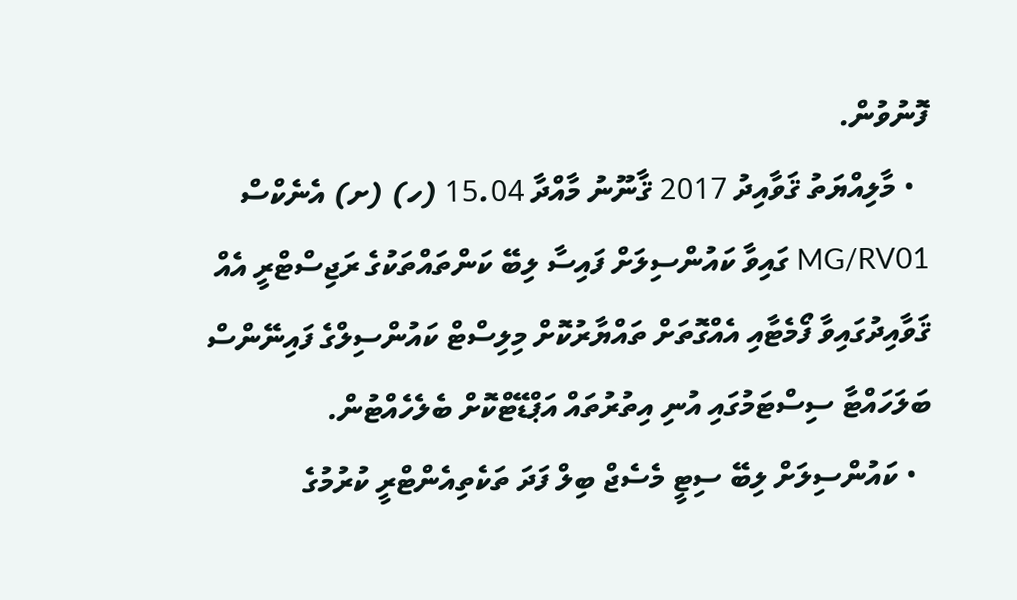ފޮނުވުން.
  • މާލިއްޔަތު ޤަވާއިދު 2017 ޤާނޫނު މާއްދާ 15.04 (ހ) (ށ) އެނެކްސް MG/RV01 ގައިވާ ކައުންސިލަށް ފައިސާ ލިބޭ ކަންތައްތަކުގެ ރަޖިސްޓްރީ އެއް ޤަވާއިދުގައިވާ ފޯމެޓާއި އެއްގޮތަށް ތައްޔާރުކޮށް މިލިސްޓް ކައުންސިލްގެ ފައިނޭންސް ބަލަހައްޓާ ސިސްޓަމުގައި އުނި އިތުރުތައް އަޕްޑޭޓްކޮށް ބެލެހެއްޓުން.
  • ކައުންސިލަށް ލިބޭ ސިޓީ މެސެޖް ބިލް ފަދަ ތަކެތިއެންޓްރީ ކުރުމުގެ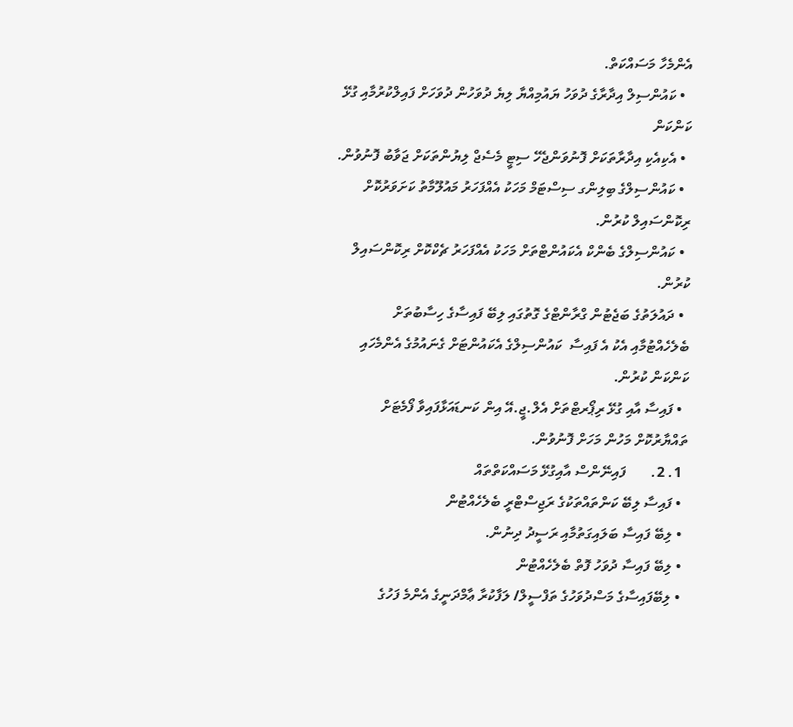އެންމެހާ މަސައްކަތް.
  • ކައުންސިލް އިދާރާގެ ދުވަހު ޔައުމިއްޔާ ލިޔެ ދުވަހުން ދުވަހަށް ފައިލްކުރުމާއި ގުޅޭ ކަންކަން
  • އެކިއެކި އިދާރާތަކަށް ފޮނުވަންޖެހޭ ސިޓީ މެސެޖް ލިޔުންތަކަށް ޖަވާބު ފޮނުވުން.
  • ކައުންސިލްގެ ބިލިންގ ސިސްޓަމް މަހަކު އެއްފަހަރު މައުލޫމާތު ކަށަވަރުކޮށް ރިކޮންސައިލް ކުރުން.
  • ކައުންސިލްގެ ބެންކް އެކައުންޓްތަށް މަހަކު އެއްފަހަރު ޗެކްކޮށް ރިކޮންސައިލް ކުރުން.
  • ދައުލަތުގެ ބަޖެޓުން ގްރާންޓްގެ ގޮތުގައި ލިބޭ ފައިސާގެ ހިސާބުތަށް ބެލެހެއްޓުމާއި އެކު އެ ފައިސާ  ކައުންސިލްގެ އެކައުންޓަށް ގެނައުމުގެ އެންމެހައި ކަންކަން ކުރުން.
  • ފައިސާ އާއި ގުޅޭ ރިޕޯރޓްތަށް އެލް.ޖީ.އޭ އިން ކަނޑައަޅާފައިވާ ފޯމެޓަށް ތައްޔާރުކޮށް މަހުން މަހަށް ފޮނުވުން.
  1. 2.       ފައިނޭންސް އާއިގުޅޭ މަސައްކަތްތައް
  • ފައިސާ ލިބޭ ކަންތައްތަކުގެ ރަޖިސްޓްރީ ބެލެހެއްޓުން
  • ލިބޭ ފައިސާ ބަލައިގަތުމާއި ރަސީދު ދިނުން.
  • ލިބޭ ފައިސާ ދުވަހު ފޮތް ބެލެހެއްޓުން
  • ލިބޭފައިސާގެ މަސްދުވަހުގެ ތަފްސީލް/ ލަފާކުރާ ޢާމްދަނީގެ އެންމެ ފަހުގެ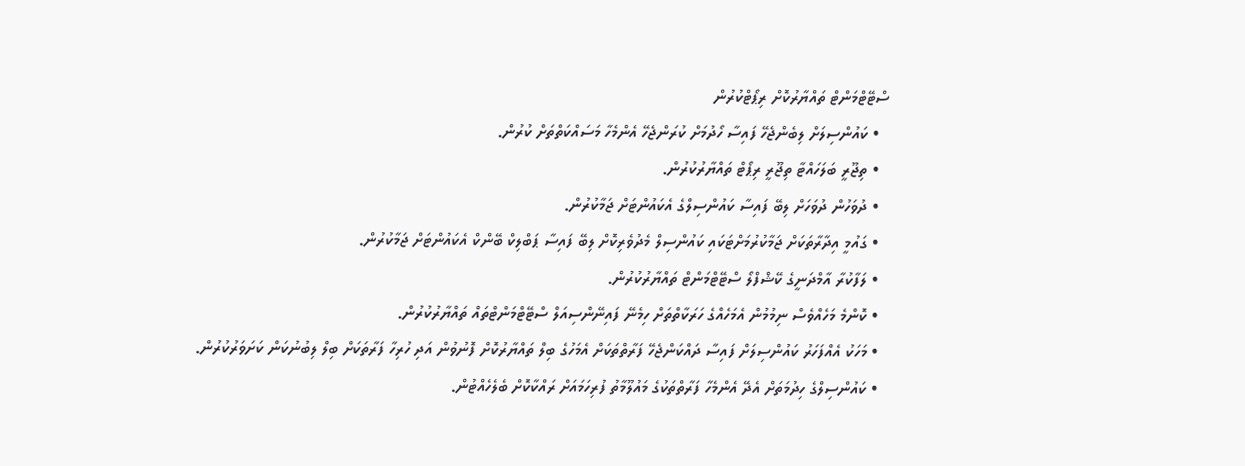ސްޓޭޓްމަންޓް ތައްޔާރުކޮށް ރިޕޯޓްކުރުން
  • ކައުންސިލަށް ލިބެންޖެހޭ ފައިސާ ހޯދުމަށް ކުރަންޖެހޭ އެންމެހާ މަސައްކަތްތަށް ކުރުން.
  • ތިޖޫރީ ބަލަހައްޓާ ތިޖޫރީ ރިޕޯޓް ތައްޔާރުކުރުން.
  • ދުވަހުން ދުވަހަށް ލިބޭ ފައިސާ ކައުންސިލްގެ އެކައުންޓަށް ޖަމާކުރުން.
  • ގައުމީ އިދާރާތަކަށް ޖަމާކުރުމަށްޓަކައި ކައުންސިލް މެދުވެރިކޮށް ލިބޭ ފައިސާ ޕަބްލިކް ބޭންކް އެކައުންޓަށް ޖަމާކުރުން.
  • ލަފާކުރާ އާމްދަނީގެ ކޭޝްފްލޯ ސްޓޭޓްމަންޓް ތައްޔާރުކުރުން.
  • ކޮންމެ މަހެއްވެސް ނިމުމުން އެމަހެއްގެ ހަރަކާތްތަށް ހިމެނޭ ފައިނޭންސިއަލް ސްޓޭޓްމަންޓްތައް ތައްޔާރުކުރުން.
  • މަހަކު އެއްފަހަރު ކައުންސިލަށް ފައިސާ ދައްކަންޖެހޭ ފަރާތްތަކަށް އެމަހުގެ ބިލް ތައްޔާރުކޮށް ފޮނުވުން އަދި ހުރިހާ ފަރާތަކަށް ބިލް ލިބުނުކަން ކަށަވަރުކުރުން.
  • ކައުންސިލްގެ ހިދުމަތަށް އެދޭ އެންމެހާ ފަރާތްތަކުގެ މައުލޫމާތު ފުރިހަމައަށް ރައްކާކޮށް ބެލެހެއްޓުން.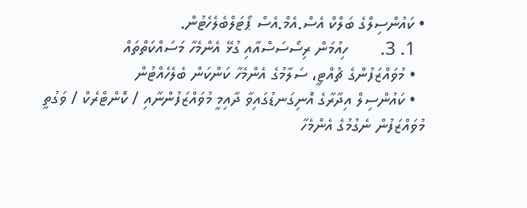• ކައުންސިލްގެ ބަލްކް އެސް.އެމް.އެސް ޕޯޓަލްބެލެހެޓުން.
  1. 3.       ހިއުމަން ރިސޯސަސްއާއި ގުޅޭ އެންމެހާ މަސައްކަތްތައް
  • މުވައްޒަފުންގެ ޗުއްޓީ، ސަލާމުގެ އެންމެހާ ކަންކަން ބެލެހެއްޓުން
  • ކައުންސިލް އިދާރާގެ އޮނިގަނޑުގައިވާ ދާއިމީ މުވައްޒަފުންނާއި / ކޮންޓްރެކް / ވަގުތީ މުވައްޒަފުން ނެގުމުގެ އެންމެހާ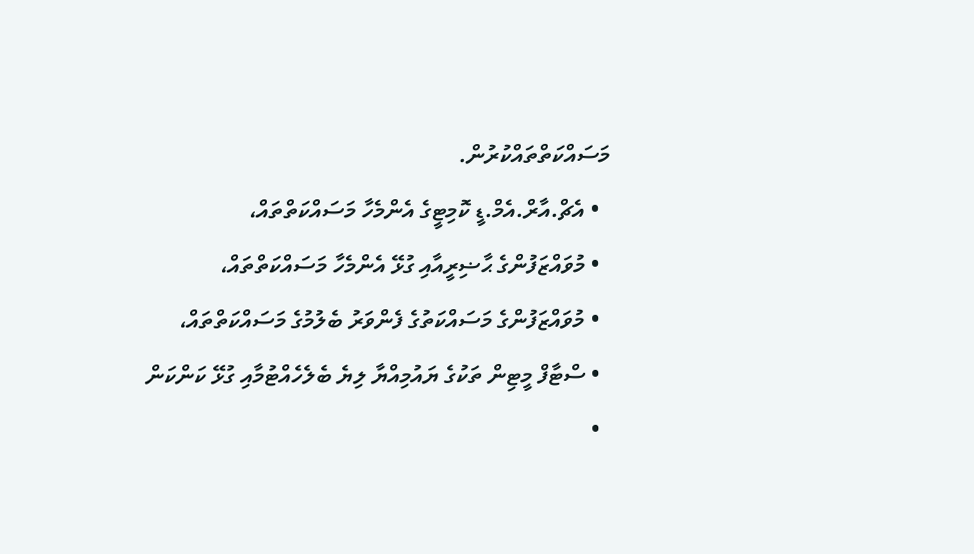މަސައްކަތްތައްކުރުން.
  • އެޗް.އާރް.އެމް.ޑީ ކޮމިޓީގެ އެންމެހާ މަސައްކަތްތައް،
  • މުވައްޒަފުންގެ ޙާޟިރީއާއި ގުޅޭ އެންމެހާ މަސައްކަތްތައް،
  • މުވައްޒަފުންގެ މަސައްކަތުގެ ފެންވަރު ބެލުމުގެ މަސައްކަތްތައް،
  • ސްޓާފް މީޓިން ތަކުގެ ޔައުމިއްޔާ ލިޔެ ބެލެހެއްޓުމާއި ގުޅޭ ކަންކަން
  •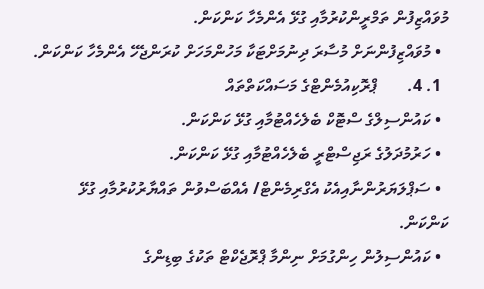މުވައްޒިފުން ތަމްރީންކުރުމާއި ގުޅޭ އެންމެހާ ކަންކަން.
  • މުވައްޒިފުންނަށް މުސާރަ ދިނުމަށްޓަކާ މަހުންމަހަށް ކުރަންޖެހޭ އެންމެހާ ކަންކަން.
  1. 4.       ޕްރޮކިއުމެންޓްގެ މަސައްކަތްތައް
  • ކައުންސިލްގެ ސްޓޮކް ބެލެހެއްޓުމާއި ގުޅޭ ކަންކަން.
  • ހަރުމުދަލުގެ ރަޖިސްޓްރީ ބެލެހެއްޓުމާއި ގުޅޭ ކަންކަން.
  • ސަޕްލަޔަރުންނާއިއެކު އެގްރިމެންޓް/ އެއްބަސްވުން ތައްޔާރުކުރުމާއި ގުޅޭ ކަންކަން.
  • ކައުންސިލުން ހިންގުމަށް ނިންމާ ޕްރޮޖެކްޓް ތަކުގެ ބިޑިންގެ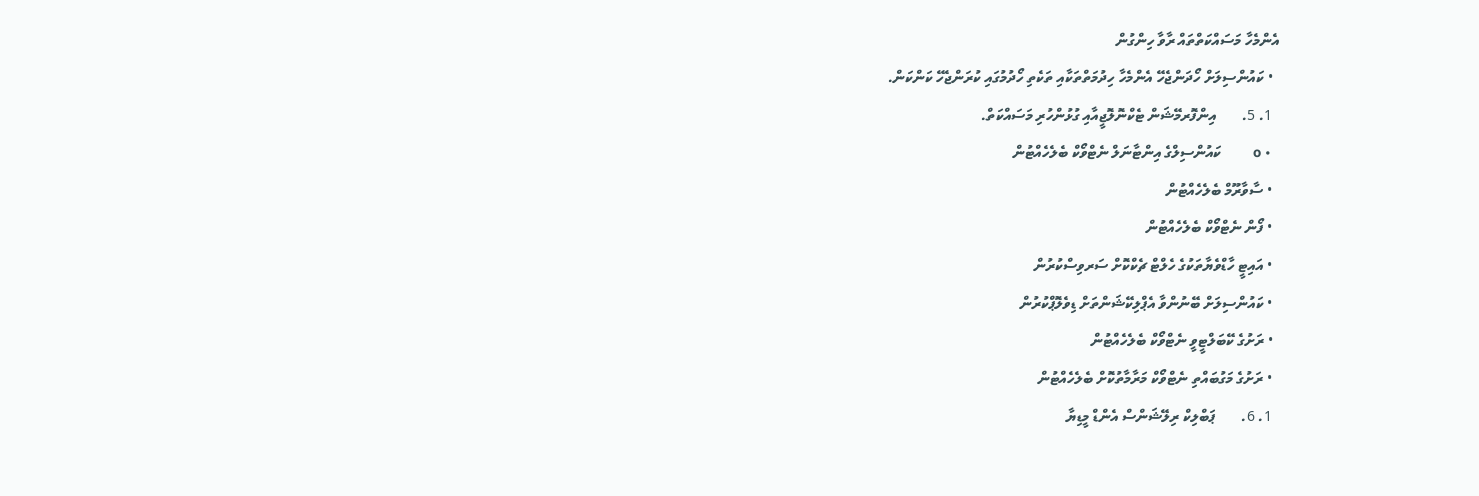އެންމެހާ މަސައްކަތްތައް ރާވާ ހިންގުން
  • ކައުންސިލަށް ހޯދަންޖެހޭ އެންމެހާ ހިދުމަތްތަކާއި ތަކެތި ހޯދުމުގައި ކުރަންޖެހޭ ކަންކަން.
  1. 5.       އިންފޮރމޭޝަން ޓެކްނޮލޮޖީއާއި ގުޅުންހުރި މަސައްކަތް.
  • o        ކައުންސިލްގެ އިންޓާނަލް ނެޓްވޯކް ބެލެހެއްޓުން
  • ސާވާރޫމް ބެލެހެއްޓުން
  • ފޯން ނެޓްވޯކް ބެލެހެއްޓުން
  • އައިޓީ ހާޑްވެޔާތަކުގެ ހެލްޓް ޗެކްކޮށް ސަރވިސްކުރުން
  • ކައުންސިލަށް ބޭނުންވާ އެޕްލިކޭޝަންތަށް ޑިވެލޮޕްކުރުން
  • ރަށުގެ ކޭބަލްޓީވީ ނެޓްވޯކް ބެލެހެއްޓުން
  • ރަށުގެ މަގުބައްތި ނެޓްވޯކް މަރާމާތުކޮށް ބެލެހެއްޓުން
  1. 6.       ޕަބްލިކް ރިލޭޝަންސް އެންޑް މީޑިޔާ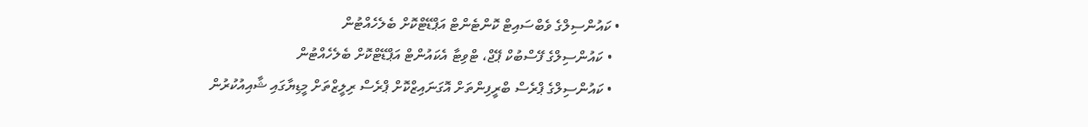• ކައުންސިލްގެ ވެބްސައިޓް ކޮންޓެންޓް އަޕްޑޭޓްކޮށް ބެލެހެއްޓުން
  • ކައުންސިލްގެ ފޭސްބުކް ޕޭޖް، ޓްވިޓާ އެކައުންޓް އަޕްޑޭޓްކޮށް ބެލެހެއްޓުން
  • ކައުންސިލްގެ ޕްރެސް ބްރީފިންތަށް އޮގަނައިޒްކޮށް ޕްރެސް ރިލީޒްތަށް މީޑިޔާގައި ޝާއިއުކުރުން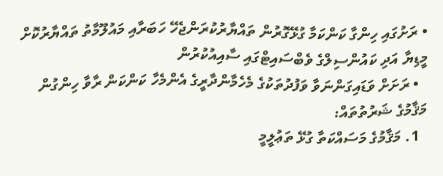• ރަށުގައި ހިންގާ ކަންކަމާ ގުޅޭގޮރުން ތައްޔާރުކުރަންޖެހޭ ހަބަރާއި މައުލޫމާތު ތައްޔާރުކޮށް މީޑިޔާ އަދި ކައުންސިލްގެ ވެބްސައިޓްގައި ސާއިއުކުރުން
  • ރަށަށް ވަޑައިގަންނަވާ ވަފުދުތަކުގެ މެހެމާންދާރީގެ އެންމެހާ ކަންކަން ރާވާ ހިންގުން
މަޤާމުގެ ޝަރުތުތައް:
  1. މަޤާމުގެ މަސައްކަތާ ގުޅޭ ތަޢުލީމީ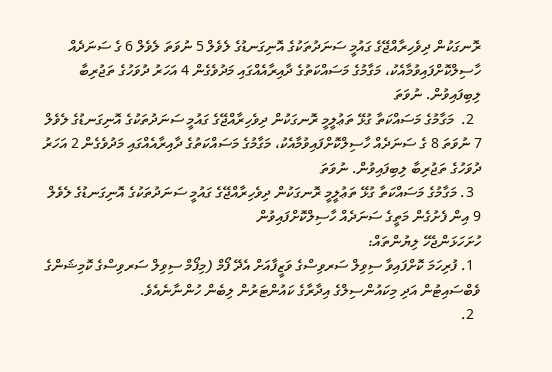ރޮނގަކުން ދިވެހިރާއްޖޭގެ ގައުމީ ސަނަދުތަކުގެ އޮނިގަނޑުގެ ލެވެލް 5 ނުވަތަ ލެވެލް 6 ގެ ސަނަދެއް ހާސިލްކޮށްފައިވުމާއެކު، މަގާމުގެ މަސައްކަތުގެ ދާއިރާއެއްގައި މަދުވެގެން 4 އަހަރު ދުވަހުގެ ތަޖުރިބާ ލިބިފައިވުން. ނުވަތަ
  2.  މަގާމުގެ މަސައްކަތާ ގުޅޭ ތަޢުލީމީ ރޮނގަކުން ދިވެހިރާއްޖޭގެ ގައުމީ ސަނަދުތަކުގެ އޮނިގަނޑުގެ ލެވެލް 7 ނުވަތަ 8 ގެ ސަނަދެއް ހާސިލްކޮށްފައިވުމާއެކު، މަގާމުގެ މަސައްކަތުގެ ދާއިރާއެއްގައި މަދުވެގެން 2 އަހަރު ދުވަހުގެ ތަޖުރިބާ ލިބިފައިވުން. ނުވަތަ
  3. މަގާމުގެ މަސައްކަތާ ގުޅޭ ތަޢުލީމީ ރޮނގަކުން ދިވެހިރާއްޖޭގެ ގައުމީ ސަނަދުތަކުގެ އޮނިގަނޑުގެ ލެވެލް 9 އިން ފެށުގެން މަތީގެ ސަނަދެއް ހާސިލްކޮށްފައިވުން
ހުށަހަޅަންޖެހޭ ލިޔުންތައް:
  1. ފުރިހަމަ ކޮށްފައިވާ ސިވިލް ސަރވިސްގެ ވަޒީފާއަށް އެދޭ ފޯމް (މިފޯމް ސިވިލް ސަރވިސްގެ ކޮމިޝަންގެ ވެބްސައިޓުން އަދި މިކައުންސިލްގެ އިދާރާގެ ކައުންޓަރުން ލިބެން ހުންނާނެއެވެ.
  2.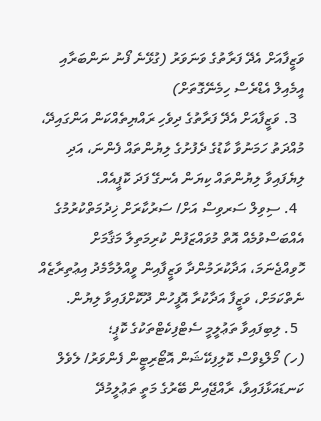ވަޒީފާއަށް އެދޭ ފަރާތުގެ ވަނަވަރު (ގުޅޭނެ ފޯނު ނަންބަރާއި އީމެއިލް އެޑްރެސް ހިމެނޭގޮތަށް)
  3. ވަޒީފާއަށް އެދޭ ފަރާތުގެ ދިވެހި ރައްޔިތެއްކަން އަންގައިދޭ، މުއްދަތު ހަމަނުވާ ކާޑުގެ ދެފުށުގެ ލިޔުންތައް ފެންނަ، އަދި ލިޔެފައިވާ ލިޔުންތައް ކިޔަން އެނގޭ ފަދަ ކޮޕީއެއް.
  4. ސިވިލް ސަރވިސް އަށް/ ސަރުކާރަށް ޚިދުމަތްކުރުމުގެ އެއްބަސްވުމެއް އޮތް މުވައްޒަފުން ކުރިމަތިލާ މަޤާމަށް ހޮވިއްޖެނަމަ، އަދާކުރަމުންދާ ވަޒީފާއިން ވީއްލުމާމެދު އިޢުތިރާޒެއް ނެތްކަމަށް، ވަޒީފާ އަދާކުރާ އޮފީހުން ދޫކޮށްފައިވާ ލިޔުން.
  5. ލިބިފައިވާ ތަޢުލީމީ ސެޓްފިކެޓްތަކުގެ ކޮޕީ؛
(ހ) މޯލްޑިވްސް ކޮލިފިކޭޝަން އޮޓޯރިޓީން ފެންވަރު/ ލެވެލް ކަނޑައަޅާފައިވާ، ރާއްޖޭއިން ބޭރުގެ މަތީ ތަޢުލީމުދޭ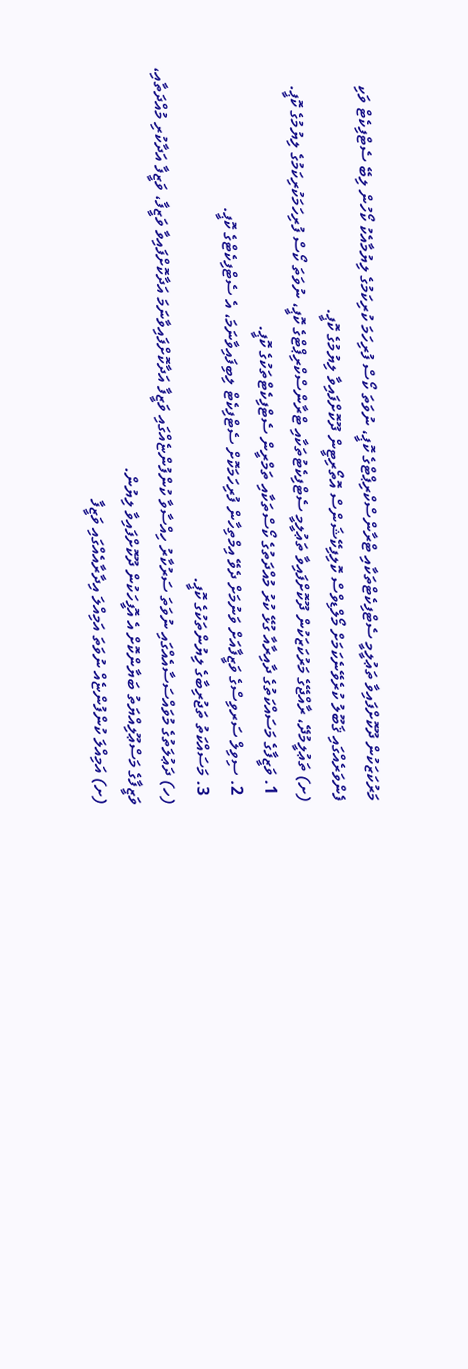މަރުކަޒަކުން ދޫކޮށްފައިވާ ތަޢުލީމީ ސެޓްފިކެޓްތަކާއި ޓްރާންސްކްރިޕްޓްގެ ކޮޕީ، ނުވަތަ ކޯސް ފުރިހަމަ ކުރިކަމުގެ ލިޔުމާއެކު ކޯހުން ލިބޭ ސެޓްފިކެޓް ވަކި ފެންވަރެއްގައި ޤަބޫލު ކުރެވޭނެކަމަށް މޯލްޑިވްސް ކޮލިފިކޭޝަންސް އޮތޯރިޓީން ދޫކޮށްފައިވާ ލިޔުމުގެ ކޮޕީ.
(ށ) ތަޢުލީމުދޭ، ރާއްޖޭގެ މަރުކަޒަކުން ދޫކޮށްފައިވާ ތަޢުލީމީ ސެޓްފިކެޓުތަކާއި ޓްރާންސްކްރިޕްޓްގެ ކޮޕީ، ނުވަތަ ކޯސް ފުރިހަމަކުރިކަމުގެ ލިޔުމުގެ ކޮޕީ.
  1. ވަޒީފާގެ މަސައްކަތުގެ ދާއިރާއާ ގުޅޭ ކުރު މުއްދަތުގެ ކޯސްތަކާއި ތަމްރީން ސެޓްފިކެޓްތަކުގެ ކޮޕީ.
  2. ސިވިލް ސަރވިސްގެ ވަޒީފާއަށް ވަނުމަށް ދެވޭ އިމްތިހާން ފުރިހަމަކޮށް ސެޓްފިކެޓް ލިބިފައިވާނަމަ، އެ ސެޓްފިކެޓްގެ ކޮޕީ.
  3. މަސައްކަތު ތަޖުރިބާގެ ލިޔުންތަކުގެ ކޮޕީ.
(ހ) ދަޢުލަތުގެ މުވައްސަސާއެއްގައި ނުވަތަ ސަރުކާރު ހިއްސާވާ ކުންފުންޏެއްގައި ވަޒީފާ އަދާކޮށްފައިވާނަމަ އަދާކޮށްފައިވާ ވަޒީފާ، ވަޒީފާ އަދާކުރި މުއްދަތާއި، ވަޒީފާގެ މަސްޢޫލިއްޔަތު ބަޔާންކޮށް އެ އޮފީހަކުން ދޫކޮށްފައިވާ ލިޔުން.
(ށ) އަމިއްލަ ކުންފުންޏެއް ނުވަތަ އަމިއްލަ އިދާރާއެއްގައި ވަޒީފާ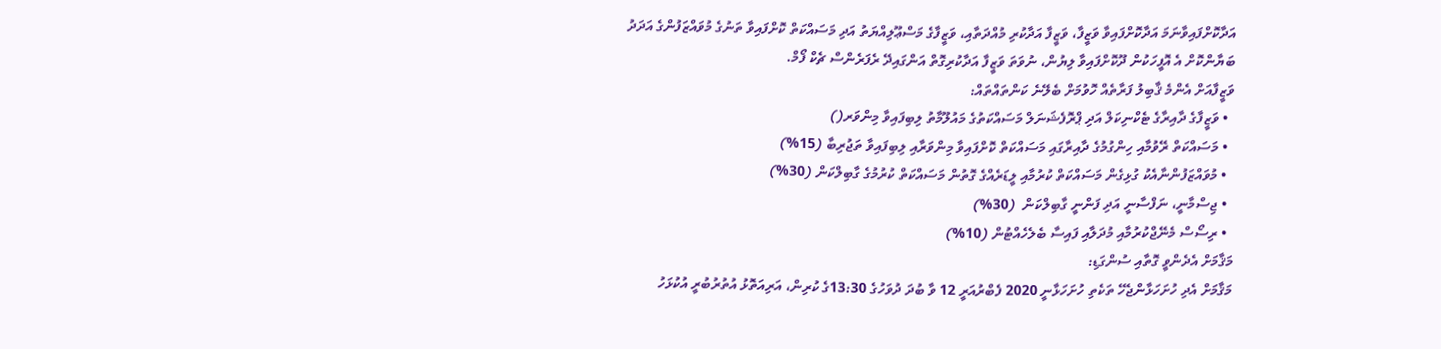އަދާކޮށްފައިވާނަމަ އަދާކޮށްފައިވާ ވަޒީފާ، ވަޒީފާ އަދާކުރި މުއްދަތާއި، ވަޒީފާގެ މަސްޢޫލިއްޔަތު އަދި މަސައްކަތް ކޮށްފައިވާ ތަނުގެ މުވައްޒަފުންގެ އަދަދު ބަޔާންކޮށް އެ އޮފީހަކުން ދޫކޮށްފައިވާ ލިޔުން، ނުވަތަ ވަޒީފާ އަދާކުރިގޮތް އަންގައިދޭ ރެފަރެންސް ޗެކް ފޯމް.
ވަޒީފާއަށް އެންމެ ޤާބިލު ފަރާތެއް ހޮވުމަށް ބެލޭނެ ކަންތައްތައް:
  • ވަޒީފާގެ ދާއިރާގެ ޓެކްނިކަލް އަދި ޕްރޮފެޝަނަލް މަސައްކަތުގެ މައުލޫމާތު ލިބިފައިވާ މިންވަރ()
  • މަސައްކަތް ރޭވުމާއި ހިންގުމުގެ ދާއިރާގައި މަސައްކަތް ކޮށްފައިވާ މިންވަރާއި ލިބިފައިވާ ތަޖުރިބާ (15%)
  • މުވައްޒަފުންނާއެކު ގުޅިގެން މަސައްކަތް ކުރުމާއި ލީޑަރެއްގެ ގޮތުން މަސައްކަތް ކުރުމުގެ ގާބިލްކަން (30%)
  • ޖިސްމާނީ، ނަފްސާނީ އަދި ފަންނީ ގާބިލްކަން  (30%)
  • ރިސޯސް މެނޭޖްކުރުމާއި މުދަލާއި ފައިސާ ބެލެހެއްޓުން (10%)
މަޤާމަށް އެދެންވީ ގޮތާއި ސުންގަޑި:
މަޤާމަށް އެދި ހުށަހަޅާންޖެހޭ ތަކެތި ހުށަހަޅާނީ 2020 ފެބްރުއަރީ 12 ވާ ބުދަ ދުވަހުގެ 13:30ގެ ކުރިން، އަރިއަތޮޅު އުތުރުބުރީ އުކުޅަހު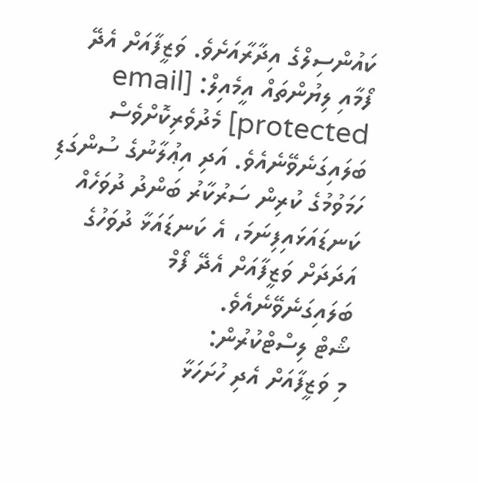ކައުންސިލްގެ އިދާރާއަށެވެ. ވަޒީފާއަށް އެދޭ ފޯމާއި ލިޔުންތައް އީމެއިލް: [email protected] މެދުވެރިކޮށްވެސް ބަލައިގަނެވޭނެއެވެ. އަދި އިޢުލާނުގެ ސުންގަޑި ހަމަވުމުގެ ކުރިން ސަރުކާރު ބަންދު ދުވަހެއް ކަނޑައަޅައިފިނަމަ، އެ ކަނޑައަޅާ ދުވަހުގެ އަދަދަށް ވަޒީފާއަށް އެދޭ ފޯމް ބަލައިގަނެވޭނެއެވެ.
ޝޯޓް ލިސްޓްކުރުން:
މި ވަޒީފާއަށް އެދި ހުށަހަޅާ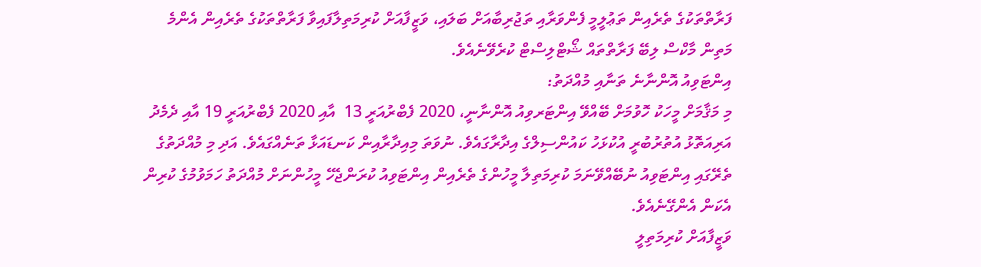ފަރާތްތަކުގެ ތެރެއިން ތަޢުލީމީ ފެންވަރާއި ތަޖުރިބާއަށް ބަލައި، ވަޒީފާއަށް ކުރިމަތިލާފައިވާ ފަރާތްތަކުގެ ތެރެއިން އެންމެ މަތިން މާކްސް ލިބޭ ފަރާތްތައް ޝޯޓްލިސްޓް ކުރެވޭނެއެވެ.
އިންޓަވިއު އޮންނާނެ ތަނާއި މުއްދަތު:
މި މަޤާމަށް މީހަކު ހޮވުމަށް ބޭއްވޭ އިންޓަރވިއު އޮންނާނީ، 2020 ފެބްރުއަރީ 13  އާއި 2020 ފެބްރުއަރީ 19 އާއި ދެމެދު އަރިއަތޮޅު އުތުރުބުރީ އުކުޅަހު ކައުންސިލްގެ އިދާރާގައެވެ. ނުވަތަ މިއިދާރާއިން ކަނޑައަޅާ ތަނެއްގައެވެ. އަދި މި މުއްދަތުގެ ތެރޭގައި އިންޓަވިއު ނުބޭއްވޭނަމަ ކުރިމަތިލާ މީހުންގެ ތެރެއިން އިންޓަވިއު ކުރަންޖެހޭ މީހުންނަށް މުއްދަތު ހަމަވުމުގެ ކުރިން އެކަން އެންގޭނެއެވެ.
ވަޒީފާއަށް ކުރިމަތިލީ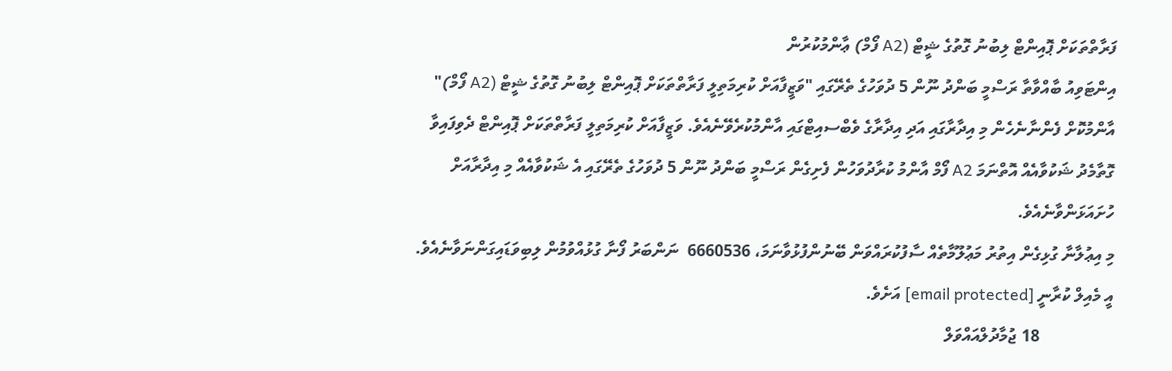ފަރާތްތަކަށް ޕޮއިންޓް ލިބުނު ގޮތުގެ ޝީޓް (A2 ފޯމް) ޢާންމުކުރުން
އިންޓަވިއު ބާއްވާތާ ރަސްމީ ބަންދު ނޫން 5 ދުވަހުގެ ތެރޭގައި "ވަޒީފާއަށް ކުރިމަތިލީ ފަރާތްތަކަށް ޕޮއިންޓް ލިބުނު ގޮތުގެ ޝީޓް (A2 ފޯމް)" އާންމުކޮށް ފެންނާނެހެން މި އިދާރާގައި އަދި އިދާރާގެ ވެބްސއިޓްގައި އާންމުކުރެވޭނެއެވެ. ވަޒީފާއަށް ކުރިމަތިލީ ފަރާތްތަކަށް ޕޮއިންޓް ދެވިފައިވާ ގޮތާމެދު ޝަކުވާއެއް އޮތްނަމަ A2 ފޯމް އާންމު ކުރާދުވަހުން ފެށިގެން ރަސްމީ ބަންދު ނޫން 5 ދުވަހުގެ ތެރޭގައި އެ ޝަކުވާއެއް މި އިދާރާއަށް ހުށައަޅަންވާނެއެވެ.
މި އިޢުލާނާ ގުޅިގެން އިތުރު މަޢުލޫމާތެއް ސާފުކުރައްވަން ބޭނުންފުޅުވާނަމަ، 6660536  ނަންބަރު ފޯނާ ގުޅުއްވުމުން ލިބިވަޑައިގަންނަވާނެއެވެ. އީ މެއިލް ކުރާނީ [email protected] އަށެވެ.
                  18 ޖުމާދުލްއައްވަލް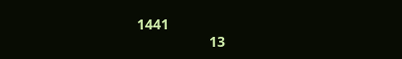1441
                  13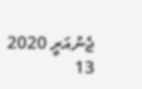ޖެނުއަރީ 2020
13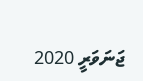ޖަނަވަރީ 2020